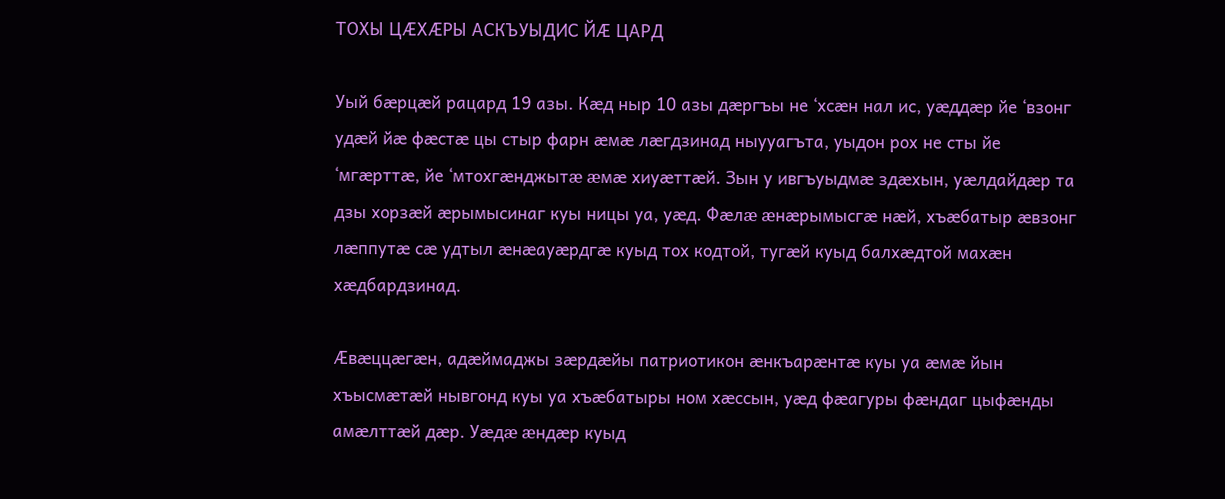ТОХЫ ЦÆХÆРЫ АСКЪУЫДИС ЙÆ ЦАРД

Уый бæрцæй рацард 19 азы. Кæд ныр 10 азы дæргъы не ‘хсæн нал ис, уæддæр йе ‘взонг удæй йæ фæстæ цы стыр фарн æмæ лæгдзинад ныууагъта, уыдон рох не сты йе ‘мгæрттæ, йе ‘мтохгæнджытæ æмæ хиуæттæй. Зын у ивгъуыдмæ здæхын, уæлдайдæр та дзы хорзæй æрымысинаг куы ницы уа, уæд. Фæлæ æнæрымысгæ нæй, хъæбатыр æвзонг лæппутæ сæ удтыл æнæауæрдгæ куыд тох кодтой, тугæй куыд балхæдтой махæн хæдбардзинад.

Æвæццæгæн, адæймаджы зæрдæйы патриотикон æнкъарæнтæ куы уа æмæ йын хъысмæтæй нывгонд куы уа хъæбатыры ном хæссын, уæд фæагуры фæндаг цыфæнды амæлттæй дæр. Уæдæ æндæр куыд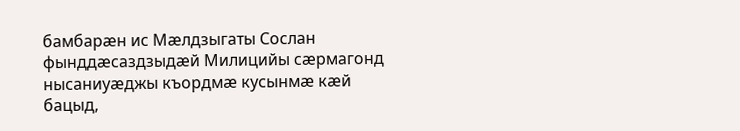бамбарæн ис Мæлдзыгаты Сослан фынддæсаздзыдæй Милицийы сæрмагонд нысаниуæджы къордмæ кусынмæ кæй бацыд,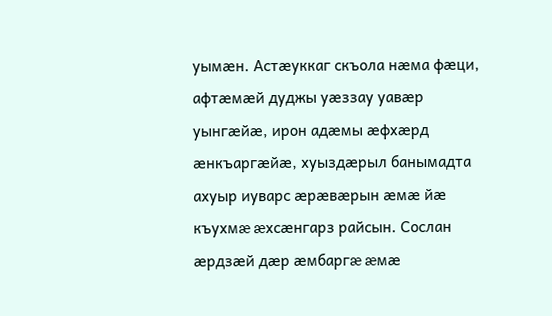уымæн. Астæуккаг скъола нæма фæци, афтæмæй дуджы уæззау уавæр уынгæйæ, ирон адæмы æфхæрд æнкъаргæйæ, хуыздæрыл банымадта ахуыр иуварс æрæвæрын æмæ йæ къухмæ æхсæнгарз райсын. Сослан æрдзæй дæр æмбаргæ æмæ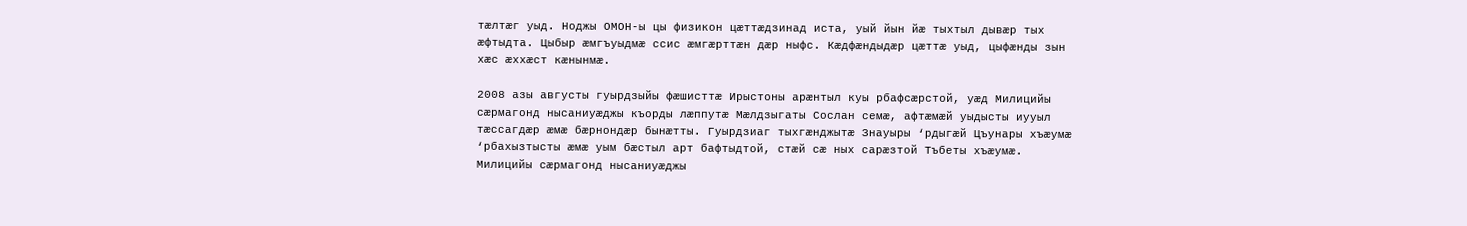тæлтæг уыд. Ноджы ОМОН-ы цы физикон цæттæдзинад иста, уый йын йæ тыхтыл дывæр тых æфтыдта. Цыбыр æмгъуыдмæ ссис æмгæрттæн дæр ныфс. Кæдфæндыдæр цæттæ уыд, цыфæнды зын хæс æххæст кæнынмæ.

2008 азы августы гуырдзыйы фæшисттæ Ирыстоны арæнтыл куы рбафсæрстой, уæд Милицийы сæрмагонд нысаниуæджы къорды лæппутæ Мæлдзыгаты Сослан семæ, афтæмæй уыдысты иууыл тæссагдæр æмæ бæрнондæр бынæтты. Гуырдзиаг тыхгæнджытæ Знауыры ‘рдыгæй Цъунары хъæумæ ‘рбахызтысты æмæ уым бæстыл арт бафтыдтой, стæй сæ ных сарæзтой Тъбеты хъæумæ. Милицийы сæрмагонд нысаниуæджы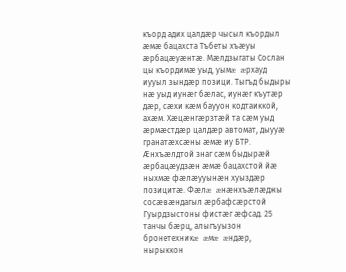къорд адих цалдæр чысыл къордыл æмæ бацахста Тъбеты хъæуы æрбацæуæнтæ. Мæлдзыгаты Сослан цы къордимæ уыд, уымæ æрхауд иууыл зындæр позици. Тыгъд быдыры нæ уыд иунæг бæлас, иунæг къутæр дæр, сæхи кæм баууон кодтаиккой, ахæм. Хæцæнгæрзтæй та сæм уыд æрмæстдæр цалдæр автомат, дыууæ гранатæхсæны æмæ иу БТР. Æнхъæлдтой знаг сæм быдырæй æрбацæудзæн æмæ бацахстой йæ ныхмæ фæлæууынæн хуыздæр позицитæ. Фæлæ æнæнхъæлæджы сосæвæндагыл æрбафсæрстой Гуырдзыстоны фистæг æфсад. 25 танчы бæрц, алыгъуызон бронетехникæ æмæ æндæр, нырыккон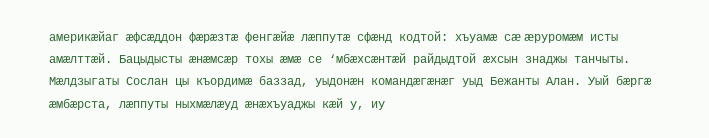америкæйаг æфсæддон фæрæзтæ фенгæйæ лæппутæ сфæнд кодтой: хъуамæ сæ æруромæм исты амæлттæй. Бацыдысты æнæмсæр тохы æмæ се ‘мбæхсæнтæй райдыдтой æхсын знаджы танчыты. Мæлдзыгаты Сослан цы къордимæ баззад, уыдонæн командæгæнæг уыд Бежанты Алан. Уый бæргæ æмбæрста, лæппуты ныхмæлæуд æнæхъуаджы кæй у, иу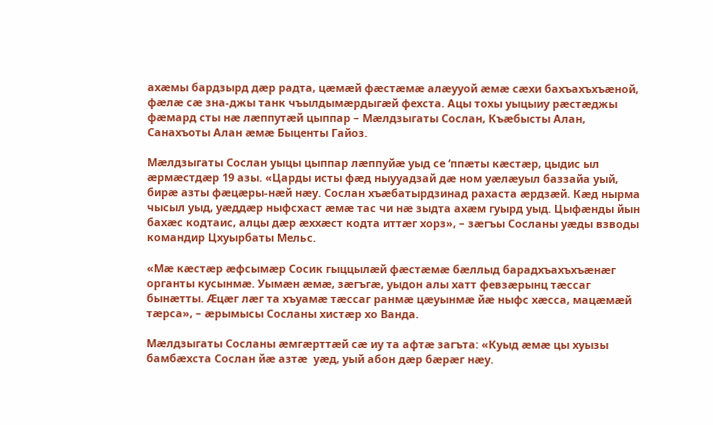ахæмы бардзырд дæр радта, цæмæй фæстæмæ алæууой æмæ сæхи бахъахъхъæной, фæлæ сæ зна-джы танк чъылдымæрдыгæй фехста. Ацы тохы уыцыиу рæстæджы фæмард сты нæ лæппутæй цыппар – Мæлдзыгаты Сослан, Къæбысты Алан, Санахъоты Алан æмæ Быценты Гайоз.

Мæлдзыгаты Сослан уыцы цыппар лæппуйæ уыд се ‘ппæты кæстæр, цыдис ыл æрмæстдæр 19 азы. «Царды исты фæд ныууадзай дæ ном уæлæуыл баззайа уый, бирæ азты фæцæры-нæй нæу. Сослан хъæбатырдзинад рахаста æрдзæй. Кæд нырма чысыл уыд, уæддæр ныфсхаст æмæ тас чи нæ зыдта ахæм гуырд уыд. Цыфæнды йын бахæс кодтаис, алцы дæр æххæст кодта иттæг хорз», – зæгъы Сосланы уæды взводы командир Цхуырбаты Мельс.

«Мæ кæстæр æфсымæр Сосик гыццылæй фæстæмæ бæллыд барадхъахъхъæнæг органты кусынмæ. Уымæн æмæ, зæгъгæ, уыдон алы хатт февзæрынц тæссаг бынæтты. Æцæг лæг та хъуамæ тæссаг ранмæ цæуынмæ йæ ныфс хæсса, мацæмæй тæрса», – æрымысы Сосланы хистæр хо Ванда.

Мæлдзыгаты Сосланы æмгæрттæй сæ иу та афтæ загъта: «Куыд æмæ цы хуызы бамбæхста Сослан йæ азтæ  уæд, уый абон дæр бæрæг нæу.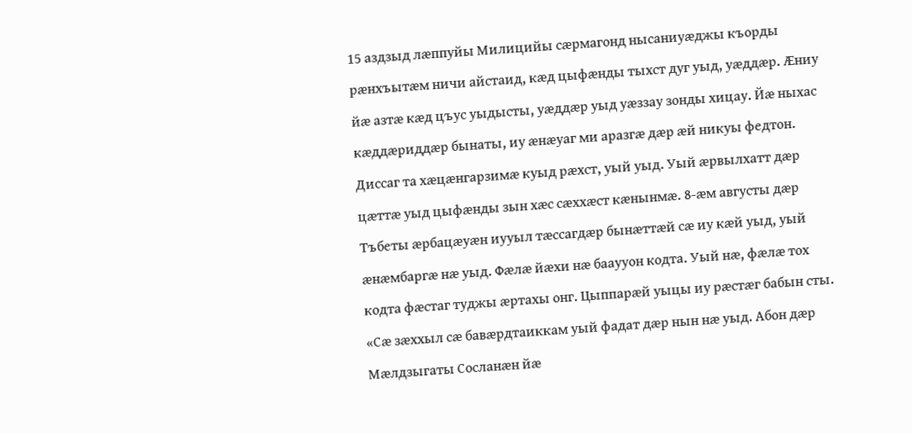15 аздзыд лæппуйы Милицийы сæрмагонд нысаниуæджы къорды рæнхъытæм ничи айстаид, кæд цыфæнды тыхст дуг уыд, уæддæр. Æниу йæ азтæ кæд цъус уыдысты, уæддæр уыд уæззау зонды хицау. Йæ ныхас кæддæриддæр бынаты, иу æнæуаг ми аразгæ дæр æй никуы федтон. Диссаг та хæцæнгарзимæ куыд рæхст, уый уыд. Уый æрвылхатт дæр цæттæ уыд цыфæнды зын хæс сæххæст кæнынмæ. 8-æм августы дæр Тъбеты æрбацæуæн иууыл тæссагдæр бынæттæй сæ иу кæй уыд, уый æнæмбаргæ нæ уыд. Фæлæ йæхи нæ бааууон кодта. Уый нæ, фæлæ тох кодта фæстаг туджы æртахы онг. Цыппарæй уыцы иу рæстæг бабын сты. «Сæ зæххыл сæ бавæрдтаиккам уый фадат дæр нын нæ уыд. Абон дæр Мæлдзыгаты Сосланæн йæ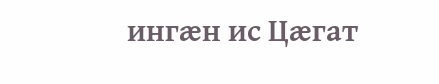ингæн ис Цæгат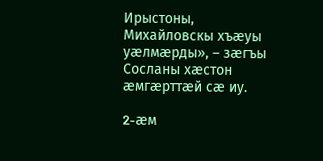Ирыстоны, Михайловскы хъæуы уæлмæрды», – зæгъы Сосланы хæстон æмгæрттæй сæ иу.

2-æм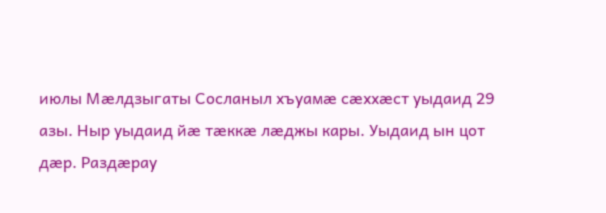июлы Мæлдзыгаты Сосланыл хъуамæ сæххæст уыдаид 29 азы. Ныр уыдаид йæ тæккæ лæджы кары. Уыдаид ын цот дæр. Раздæрау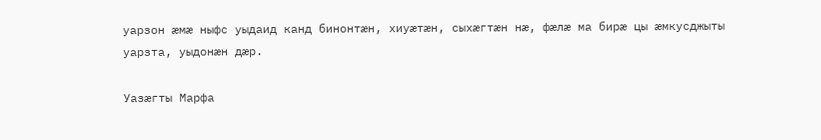уарзон æмæ ныфс уыдаид канд бинонтæн, хиуæтæн, сыхæгтæн нæ, фæлæ ма бирæ цы æмкусджыты уарзта, уыдонæн дæр.

Уазæгты Марфа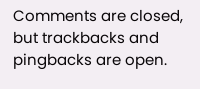Comments are closed, but trackbacks and pingbacks are open.